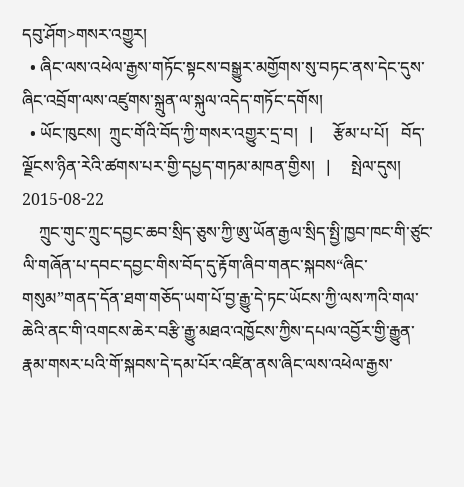དབུ་ཤོག>གསར་འགྱུར།
  • ཞིང་ལས་འཕེལ་རྒྱས་གཏོང་སྟངས་བསྒྱུར་མགྱོགས་སུ་བཏང་ནས་དེང་དུས་ཞིང་འབྲོག་ལས་འཛུགས་སྐྲུན་ལ་སྐུལ་འདེད་གཏོང་དགོས།
  • ཡོང་ཁུངས།  ཀྲུང་གོའི་བོད་ཀྱི་གསར་འགྱུར་དྲ་བ།   |     རྩོམ་པ་པོ།   བོད་ལྗོངས་ཉིན་རེའི་ཚགས་པར་གྱི་དཔྱད་གཏམ་མཁན་གྱིས།   |     སྤེལ་དུས།  2015-08-22
    ཀྲུང་གུང་ཀྲུང་དབྱང་ཆབ་སྲིད་ཅུས་ཀྱི་ཨུ་ཡོན་རྒྱལ་སྲིད་སྤྱི་ཁྱབ་ཁང་གི་ཙུང་ལི་གཞོན་པ་དབང་དབྱང་གིས་བོད་དུ་རྟོག་ཞིབ་གནང་སྐབས“ཞིང་གསུམ”གནད་དོན་ཐག་གཅོད་ཡག་པོ་བྱ་རྒྱུ་དེ་ཏང་ཡོངས་ཀྱི་ལས་ཀའི་གལ་ཆེའི་ནང་གི་འགངས་ཆེར་བརྩི་རྒྱུ་མཐའ་འཁྱོངས་ཀྱིས་དཔལ་འབྱོར་གྱི་རྒྱུན་རྣམ་གསར་པའི་གོ་སྐབས་དེ་དམ་པོར་འཛིན་ནས་ཞིང་ལས་འཕེལ་རྒྱས་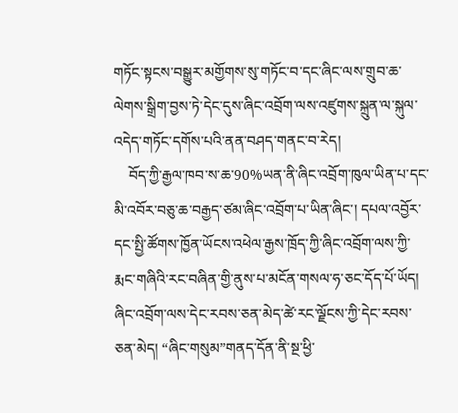གཏོང་སྟངས་བསྒྱུར་མགྱོགས་སུ་གཏོང་བ་དང་ཞིང་ལས་གྲུབ་ཆ་ལེགས་སྒྲིག་བྱས་ཏེ་དེང་དུས་ཞིང་འབྲོག་ལས་འཛུགས་སྐྲུན་ལ་སྐུལ་འདེད་གཏོང་དགོས་པའི་ནན་བཤད་གནང་བ་རེད།
    བོད་ཀྱི་རྒྱལ་ཁབ་ས་ཆ་90%ཡན་ནི་ཞིང་འབྲོག་ཁུལ་ཡིན་པ་དང་མི་འབོར་བཅུ་ཆ་བརྒྱད་ཙམ་ཞིང་འབྲོག་པ་ཡིན་ཞིང་། དཔལ་འབྱོར་དང་སྤྱི་ཚོགས་ཁྱོན་ཡོངས་འཕེལ་རྒྱས་ཁྲོད་ཀྱི་ཞིང་འབྲོག་ལས་ཀྱི་རྨང་གཞིའི་རང་བཞིན་གྱི་ནུས་པ་མངོན་གསལ་ཧ་ཅང་དོད་པོ་ཡོད། ཞིང་འབྲོག་ལས་དེང་རབས་ཅན་མེད་ཚེ་རང་ལྗོངས་ཀྱི་དེང་རབས་ཅན་མེད། “ཞིང་གསུམ”གནད་དོན་ནི་སྔ་ཕྱི་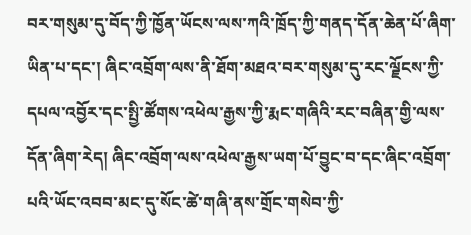བར་གསུམ་དུ་བོད་ཀྱི་ཁྱོན་ཡོངས་ལས་ཀའི་ཁྲོད་ཀྱི་གནད་དོན་ཆེན་པོ་ཞིག་ཡིན་པ་དང་། ཞིང་འབྲོག་ལས་ནི་ཐོག་མཐའ་བར་གསུམ་དུ་རང་ལྗོངས་ཀྱི་དཔལ་འབྱོར་དང་སྤྱི་ཚོགས་འཕེལ་རྒྱས་ཀྱི་རྨང་གཞིའི་རང་བཞིན་གྱི་ལས་དོན་ཞིག་རེད། ཞིང་འབྲོག་ལས་འཕེལ་རྒྱས་ཡག་པོ་བྱུང་བ་དང་ཞིང་འབྲོག་པའི་ཡོང་འབབ་མང་དུ་སོང་ཚེ་གཞི་ནས་གྲོང་གསེབ་ཀྱི་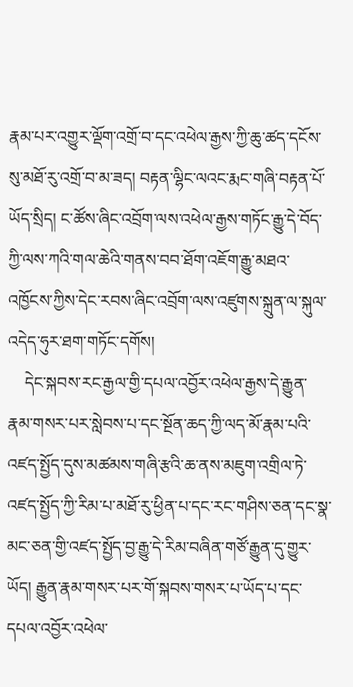རྣམ་པར་འགྱུར་ལྡོག་འགྲོ་བ་དང་འཕེལ་རྒྱས་ཀྱི་ཆུ་ཚད་དངོས་སུ་མཐོ་རུ་འགྲོ་བ་མ་ཟད། བརྟན་ལྷིང་ལའང་རྨང་གཞི་བརྟན་པོ་ཡོད་སྲིད། ང་ཚོས་ཞིང་འབྲོག་ལས་འཕེལ་རྒྱས་གཏོང་རྒྱུ་དེ་བོད་ཀྱི་ལས་ཀའི་གལ་ཆེའི་གནས་བབ་ཐོག་འཇོག་རྒྱུ་མཐའ་འཁྱོངས་ཀྱིས་དེང་རབས་ཞིང་འབྲོག་ལས་འཛུགས་སྐྲུན་ལ་སྐུལ་འདེད་ཧུར་ཐག་གཏོང་དགོས།
    དེང་སྐབས་རང་རྒྱལ་གྱི་དཔལ་འབྱོར་འཕེལ་རྒྱས་དེ་རྒྱུན་རྣམ་གསར་པར་སླེབས་པ་དང་སྔོན་ཆད་ཀྱི་ལད་མོ་རྣམ་པའི་འཛད་སྤྱོད་དུས་མཚམས་གཞི་རྩའི་ཆ་ནས་མཇུག་འགྲིལ་ཏེ་འཛད་སྤྱོད་ཀྱི་རིམ་པ་མཐོ་རུ་ཕྱིན་པ་དང་རང་གཤིས་ཅན་དང་སྣ་མང་ཅན་གྱི་འཛད་སྤྱོད་བྱ་རྒྱུ་དེ་རིམ་བཞིན་གཙོ་རྒྱུན་དུ་གྱུར་ཡོད། རྒྱུན་རྣམ་གསར་པར་གོ་སྐབས་གསར་པ་ཡོད་པ་དང་དཔལ་འབྱོར་འཕེལ་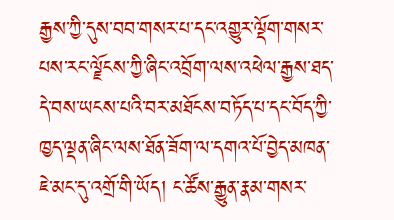རྒྱས་ཀྱི་དུས་བབ་གསར་པ་དང་འགྱུར་ལྡོག་གསར་པས་རང་ལྗོངས་ཀྱི་ཞིང་འབྲོག་ལས་འཕེལ་རྒྱས་ཐད་དེ་བས་ཡངས་པའི་བར་མཐོངས་བཏོད་པ་དང་བོད་ཀྱི་ཁྱད་ལྡན་ཞིང་ལས་ཐོན་ཟོག་ལ་དགའ་པོ་བྱེད་མཁན་ཇེ་མང་དུ་འགྲོ་གི་ཡོད། ང་ཚོས་རྒྱུན་རྣམ་གསར་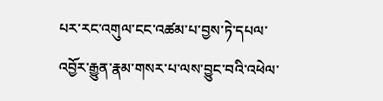པར་རང་འགུལ་ངང་འཚམ་པ་བྱས་ཏེ་དཔལ་འབྱོར་རྒྱུན་རྣམ་གསར་པ་ལས་བྱུང་བའི་འཕེལ་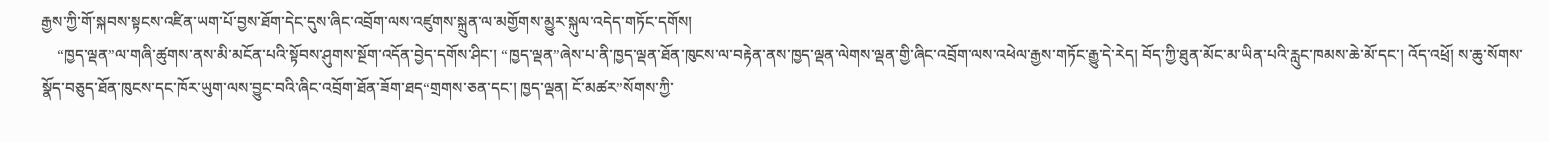རྒྱས་ཀྱི་གོ་སྐབས་སྟངས་འཛིན་ཡག་པོ་བྱས་ཐོག་དེང་དུས་ཞིང་འབྲོག་ལས་འཛུགས་སྐྲུན་ལ་མགྱོགས་མྱུར་སྐུལ་འདེད་གཏོང་དགོས།
    “ཁྱད་ལྡན”ལ་གཞི་ཚུགས་ནས་མི་མངོན་པའི་སྟོབས་ཤུགས་སྔོག་འདོན་བྱེད་དགོས་ཤིང་། “ཁྱད་ལྡན”ཞེས་པ་ནི་ཁྱད་ལྡན་ཐོན་ཁུངས་ལ་བརྟེན་ནས་ཁྱད་ལྡན་ལེགས་ལྡན་གྱི་ཞིང་འབྲོག་ལས་འཕེལ་རྒྱས་གཏོང་རྒྱུ་དེ་རེད། བོད་ཀྱི་ཐུན་མོང་མ་ཡིན་པའི་རླུང་ཁམས་ཆེ་མོ་དང་། འོད་འཕྲོ། ས་ཆུ་སོགས་སྣོད་བཅུད་ཐོན་ཁུངས་དང་ཁོར་ཡུག་ལས་བྱུང་བའི་ཞིང་འབྲོག་ཐོན་ཟོག་ཐད“གྲགས་ཅན་དང་། ཁྱད་ལྡན། ངོ་མཚར”སོགས་ཀྱི་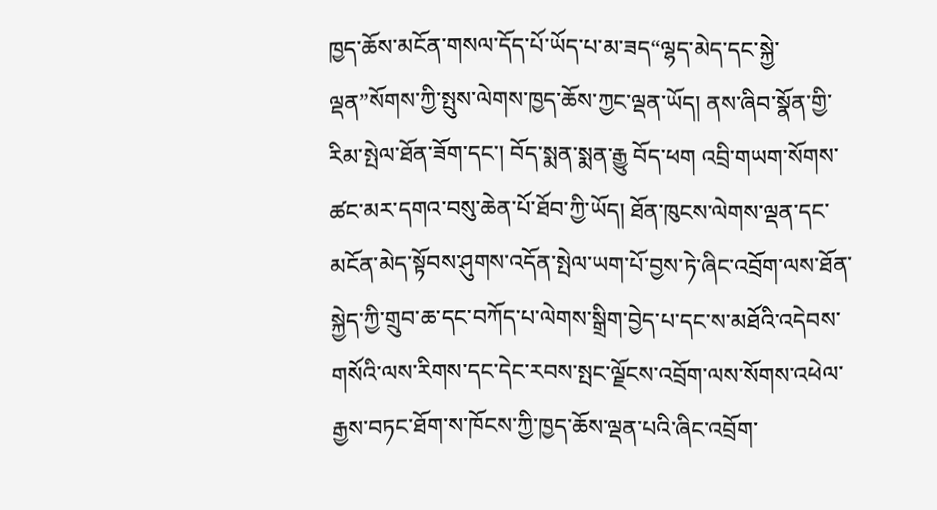ཁྱད་ཆོས་མངོན་གསལ་དོད་པོ་ཡོད་པ་མ་ཟད“ལྷད་མེད་དང་སྐྱེ་ལྡན”སོགས་ཀྱི་སྤུས་ལེགས་ཁྱད་ཆོས་ཀྱང་ལྡན་ཡོད། ནས་ཞིབ་སྣོན་གྱི་རིམ་སྤེལ་ཐོན་ཟོག་དང་། བོད་སྨན་སྨན་རྒྱུ བོད་ཕག འབྲི་གཡག་སོགས་ཚང་མར་དགའ་བསུ་ཆེན་པོ་ཐོབ་ཀྱི་ཡོད། ཐོན་ཁུངས་ལེགས་ལྡན་དང་མངོན་མེད་སྟོབས་ཤུགས་འདོན་སྤེལ་ཡག་པོ་བྱས་ཏེ་ཞིང་འབྲོག་ལས་ཐོན་སྐྱེད་ཀྱི་གྲུབ་ཆ་དང་བཀོད་པ་ལེགས་སྒྲིག་བྱེད་པ་དང་ས་མཐོའི་འདེབས་གསོའི་ལས་རིགས་དང་དེང་རབས་སྤང་ལྗོངས་འབྲོག་ལས་སོགས་འཕེལ་རྒྱས་བཏང་ཐོག་ས་ཁོངས་ཀྱི་ཁྱད་ཆོས་ལྡན་པའི་ཞིང་འབྲོག་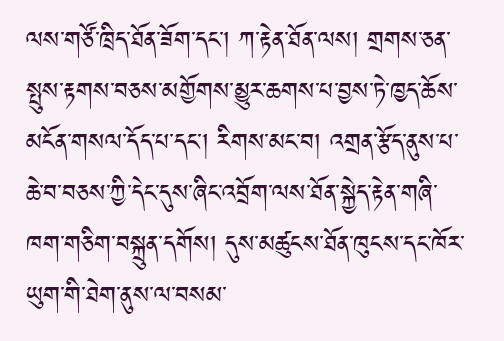ལས་གཙོ་ཁྲིད་ཐོན་ཟོག་དང་། ཀ་རྟེན་ཐོན་ལས། གྲགས་ཅན་སྤུས་རྟགས་བཅས་མགྱོགས་མྱུར་ཆགས་པ་བྱས་ཏེ་ཁྱད་ཆོས་མངོན་གསལ་དོད་པ་དང་། རིགས་མང་བ། འགྲན་རྩོད་ནུས་པ་ཆེ་བ་བཅས་ཀྱི་དེང་དུས་ཞིང་འབྲོག་ལས་ཐོན་སྐྱེད་རྟེན་གཞི་ཁག་གཅིག་བསྐྲུན་དགོས། དུས་མཚུངས་ཐོན་ཁུངས་དང་ཁོར་ཡུག་གི་ཐེག་ནུས་ལ་བསམ་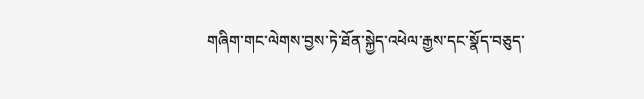གཞིག་གང་ལེགས་བྱས་ཏེ་ཐོན་སྐྱེད་འཕེལ་རྒྱས་དང་སྣོད་བཅུད་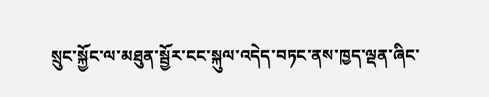སྲུང་སྐྱོང་ལ་མཐུན་སྦྱོར་ངང་སྐུལ་འདེད་བཏང་ནས་ཁྱད་ལྡན་ཞིང་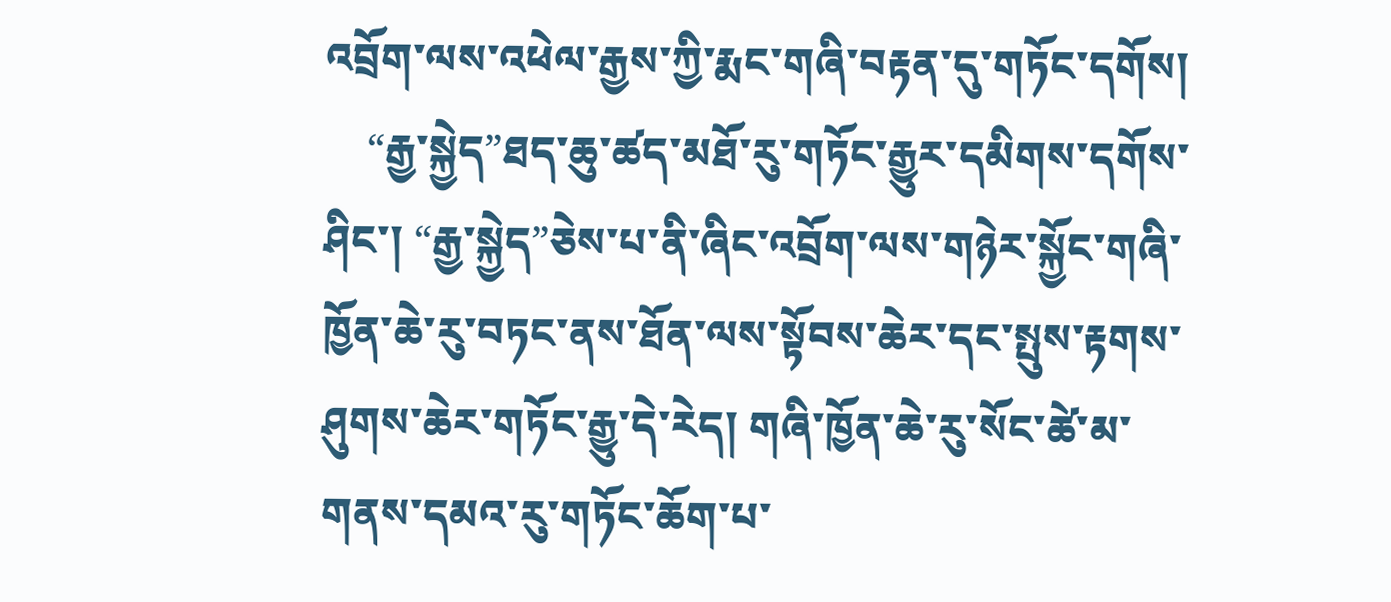འབྲོག་ལས་འཕེལ་རྒྱས་ཀྱི་རྨང་གཞི་བརྟན་དུ་གཏོང་དགོས།
    “རྒྱ་སྐྱེད”ཐད་ཆུ་ཚད་མཐོ་རུ་གཏོང་རྒྱུར་དམིགས་དགོས་ཤིང་། “རྒྱ་སྐྱེད”ཅེས་པ་ནི་ཞིང་འབྲོག་ལས་གཉེར་སྐྱོང་གཞི་ཁྱོན་ཆེ་རུ་བཏང་ནས་ཐོན་ལས་སྟོབས་ཆེར་དང་སྤུས་རྟགས་ཤུགས་ཆེར་གཏོང་རྒྱུ་དེ་རེད། གཞི་ཁྱོན་ཆེ་རུ་སོང་ཚེ་མ་གནས་དམའ་རུ་གཏོང་ཆོག་པ་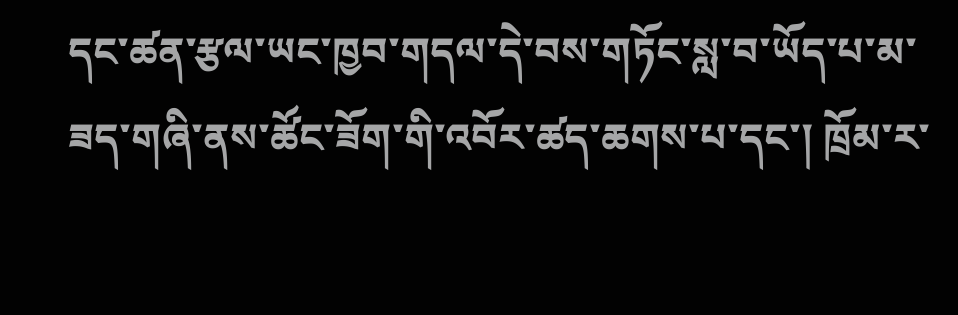དང་ཚན་རྩལ་ཡང་ཁྱབ་གདལ་དེ་བས་གཏོང་སླ་བ་ཡོད་པ་མ་ཟད་གཞི་ནས་ཚོང་ཟོག་གི་འབོར་ཚད་ཆགས་པ་དང་། ཁྲོམ་ར་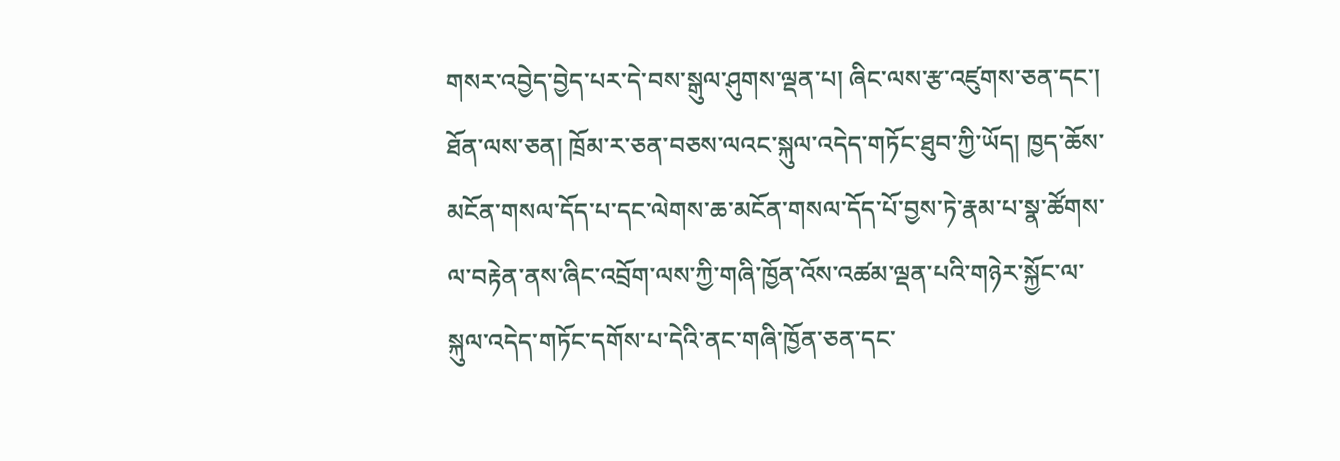གསར་འབྱེད་བྱེད་པར་དེ་བས་སྒུལ་ཤུགས་ལྡན་པ། ཞིང་ལས་རྩ་འཛུགས་ཅན་དང་། ཐོན་ལས་ཅན། ཁྲོམ་ར་ཅན་བཅས་ལའང་སྐུལ་འདེད་གཏོང་ཐུབ་ཀྱི་ཡོད། ཁྱད་ཆོས་མངོན་གསལ་དོད་པ་དང་ལེགས་ཆ་མངོན་གསལ་དོད་པོ་བྱས་ཏེ་རྣམ་པ་སྣ་ཚོགས་ལ་བརྟེན་ནས་ཞིང་འབྲོག་ལས་ཀྱི་གཞི་ཁྱོན་འོས་འཚམ་ལྡན་པའི་གཉེར་སྐྱོང་ལ་སྐུལ་འདེད་གཏོང་དགོས་པ་དེའི་ནང་གཞི་ཁྱོན་ཅན་དང་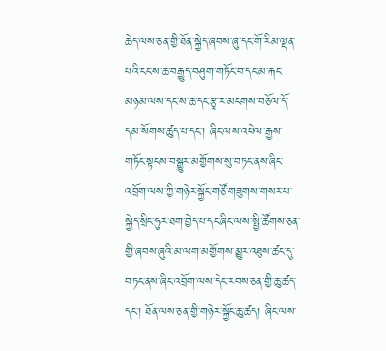ཆེད་ལས་ཅན་གྱི་ཐོན་སྐྱེད་ཞབས་ཞུ་དང་གོ་རིམ་ལྡན་པའི་ངང་ས་ཆ་བརྒྱུད་བཤུག་གཏོང་བ་དང་མ་རྐང་མཉམ་ལས་དང་ས་ཆ་དང་རྩྭ་ར་མངགས་བཅོལ་དོ་དམ་སོགས་ཚུད་པ་དང་། ཞིང་ལས་འཕེལ་རྒྱས་གཏོང་སྟངས་བསྒྱུར་མགྱོགས་སུ་བཏང་ནས་ཞིང་འབྲོག་ལས་ཀྱི་གཉེར་སྐྱོང་གཙོ་གཟུགས་གསར་པ་སྐྱེད་སྲིང་ཧུར་ཐག་བྱེད་པ་དང་ཞིང་ལས་སྤྱི་ཚོགས་ཅན་གྱི་ཞབས་ཞུའི་མ་ལག་མགྱོགས་མྱུར་འཐུས་ཚང་དུ་བཏང་ནས་ཞིང་འབྲོག་ལས་དེང་རབས་ཅན་གྱི་ཆུ་ཚད་དང་། ཐོན་ལས་ཅན་གྱི་གཉེར་སྐྱོང་ཆུ་ཚད། ཞིང་ལས་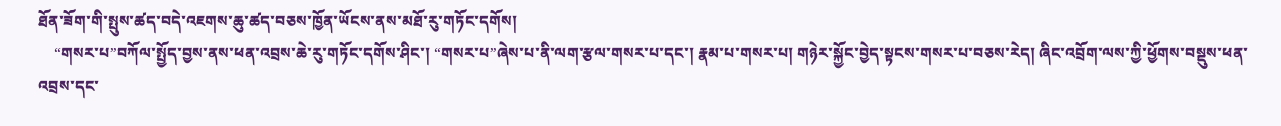ཐོན་ཟོག་གི་སྤུས་ཚད་བདེ་འཇགས་ཆུ་ཚད་བཅས་ཁྱོན་ཡོངས་ནས་མཐོ་རུ་གཏོང་དགོས།
    “གསར་པ”བཀོལ་སྤྱོད་བྱས་ནས་ཕན་འབྲས་ཆེ་རུ་གཏོང་དགོས་ཤིང་། “གསར་པ”ཞེས་པ་ནི་ལག་རྩལ་གསར་པ་དང་། རྣམ་པ་གསར་པ། གཉེར་སྐྱོང་བྱེད་སྟངས་གསར་པ་བཅས་རེད། ཞིང་འབྲོག་ལས་ཀྱི་ཕྱོགས་བསྡུས་ཕན་འབྲས་དང་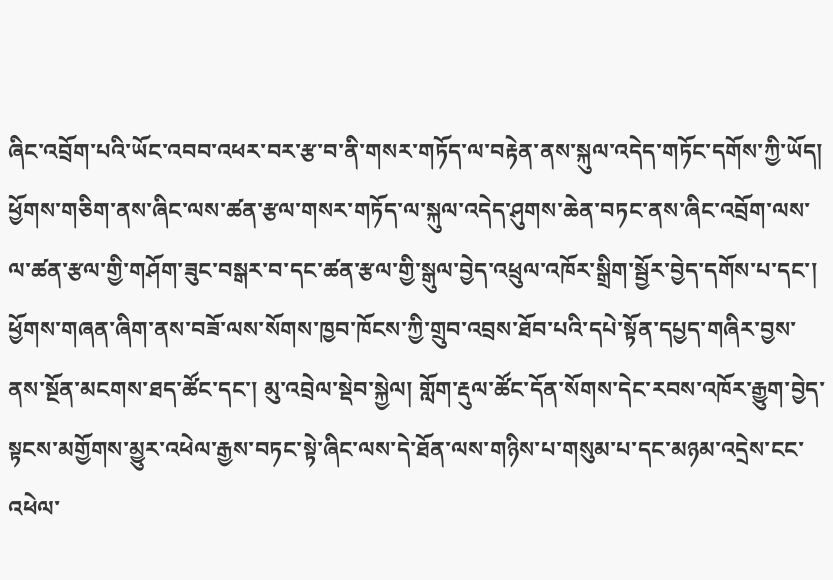ཞིང་འབྲོག་པའི་ཡོང་འབབ་འཕར་བར་རྩ་བ་ནི་གསར་གཏོད་ལ་བརྟེན་ནས་སྐུལ་འདེད་གཏོང་དགོས་ཀྱི་ཡོད། ཕྱོགས་གཅིག་ནས་ཞིང་ལས་ཚན་རྩལ་གསར་གཏོད་ལ་སྐུལ་འདེད་ཤུགས་ཆེན་བཏང་ནས་ཞིང་འབྲོག་ལས་ལ་ཚན་རྩལ་གྱི་གཤོག་ཟུང་བསྒར་བ་དང་ཚན་རྩལ་གྱི་སྒུལ་བྱེད་འཕྲུལ་འཁོར་སྒྲིག་སྦྱོར་བྱེད་དགོས་པ་དང་། ཕྱོགས་གཞན་ཞིག་ནས་བཟོ་ལས་སོགས་ཁྱབ་ཁོངས་ཀྱི་གྲུབ་འབྲས་ཐོབ་པའི་དཔེ་སྟོན་དཔྱད་གཞིར་བྱས་ནས་སྔོན་མངགས་ཐད་ཚོང་དང་། མུ་འབྲེལ་སྡེབ་སྐྱེལ། གློག་རྡུལ་ཚོང་དོན་སོགས་དེང་རབས་འཁོར་རྒྱུག་བྱེད་སྟངས་མགྱོགས་མྱུར་འཕེལ་རྒྱས་བཏང་སྟེ་ཞིང་ལས་དེ་ཐོན་ལས་གཉིས་པ་གསུམ་པ་དང་མཉམ་འདྲེས་ངང་འཕེལ་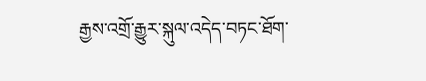རྒྱས་འགྲོ་རྒྱུར་སྐུལ་འདེད་བཏང་ཐོག་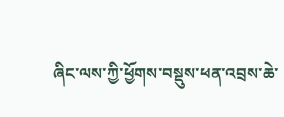ཞིང་ལས་ཀྱི་ཕྱོགས་བསྡུས་ཕན་འབྲས་ཆེ་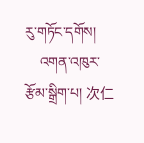རུ་གཏོང་དགོས།
    འགན་འཁུར་རྩོམ་སྒྲིག་པ། 次仁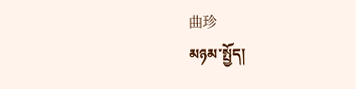曲珍
མཉམ་སྤྱོད།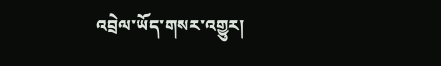འབྲེལ་ཡོད་གསར་འགྱུར།